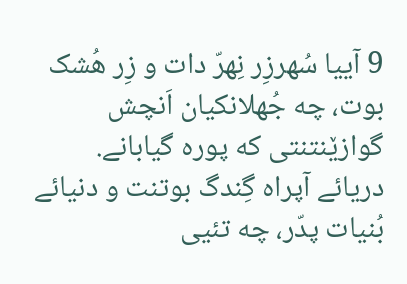9 آییا سُهرزِر نِهرّ دات و زِر هُشک بوت، چه جُهلانکیان اَنچش گوازێنتنتی که پوره گیابانے.
دریائے آپراه گِندگ بوتنت و دنیائے بُنیات پدّر، چه تئیی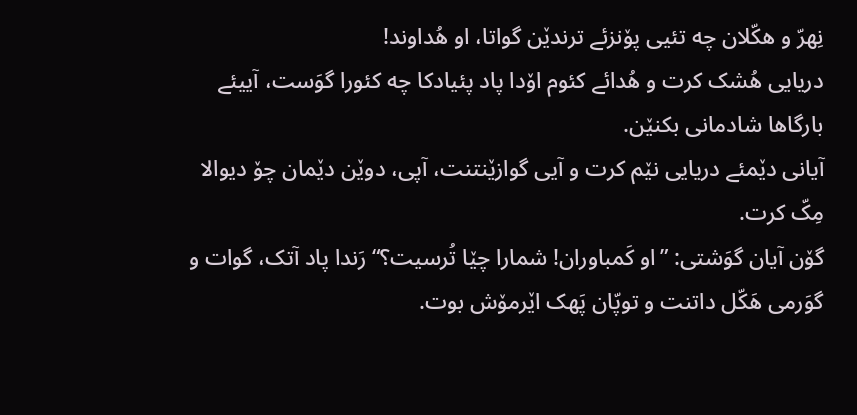نِهرّ و هکّلان چه تئیی پۆنزئے ترندێن گواتا، او هُداوند!
دریایی هُشک کرت و هُدائے کئوم اۆدا پاد پئیادکا چه کئورا گوَست، آییئے بارگاها شادمانی بکنێن.
آیانی دێمئے دریایی نێم کرت و آیی گوازێنتنت، آپی، دوێن دێمان چۆ دیوالا مِکّ کرت.
گۆن آیان گوَشتی: ”او کَمباوران! شمارا چێا تُرسیت؟“ رَندا پاد آتک، گوات و گوَرمی هَکّل داتنت و توپّان پَهک اێرمۆش بوت.